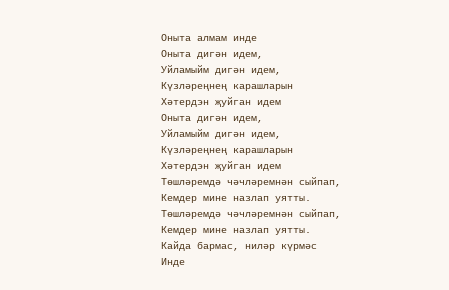Оныта алмам инде
Оныта дигән идем,
Уйламыйм дигән идем,
Күзләреңнең карашларын
Хәтердэн җуйган идем
Оныта дигән идем,
Уйламыйм дигән идем,
Күзләреңнең карашларын
Хәтердэн җуйган идем
Төшләремдә чәчләремнән сыйпап,
Кемдер мине назлап уятты.
Төшләремдә чәчләремнән сыйпап,
Кемдер мине назлап уятты.
Кайда бармас, ниләр күрмәс
Инде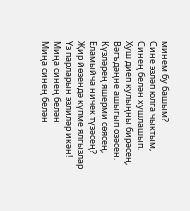минем бу башым?
Сине эзләп юлга чыктым,
Синең белән хушлашып.
Хуш диеп кулыңны бирәсең,
Вәгъдәңне ашыгып озәсен.
Күзләрең яшерми сөясең,
Еламыйча ничек түзәсең?
Җир йөзендә күпме ялгызлар
Үз парларын эзлиләр икән!
Миңа синең белән
Миңа синең белән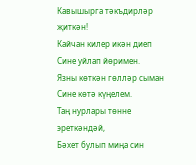Кавышырга тәкъдирләр җиткән!
Кайчан килер икән диеп
Сине уйлап йөримен.
Язны көткән гөлләр сыман
Сине көтә күңелем.
Таң нурлары төнне эреткәндәй,
Бәхет булып миңа син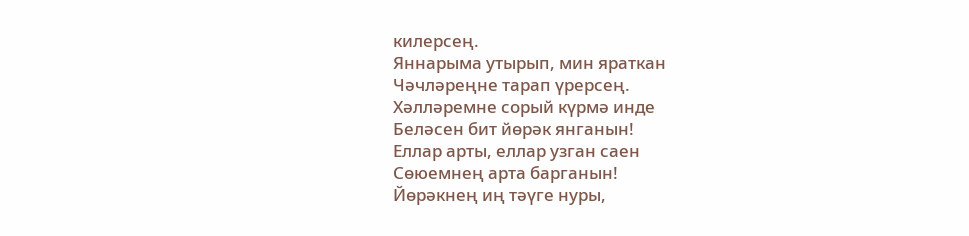килерсең.
Яннарыма утырып, мин яраткан
Чәчләреңне тарап үрерсең.
Хәлләремне сорый күрмә инде
Беләсен бит йөрәк янганын!
Еллар арты, еллар узган саен
Сөюемнең арта барганын!
Йөрәкнең иң тәүге нуры,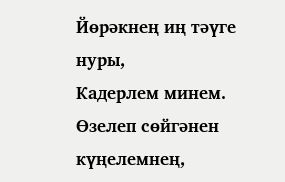Йөрәкнең иң тәүге нуры,
Кадерлем минем.
Өзелеп сөйгәнен күңелемнең,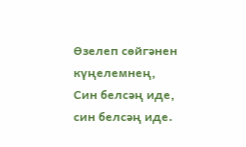Өзелеп сөйгәнен күңелемнең,
Син белсәң иде, син белсәң иде.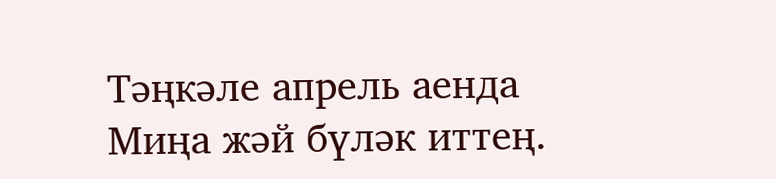Тәңкәле апрель аенда
Миңа жәй бүләк иттең.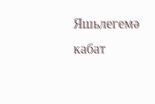Яшьлегемә кабат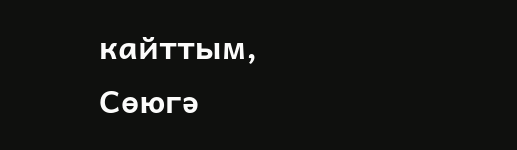кайттым,
Сөюгә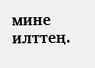мине илттең.